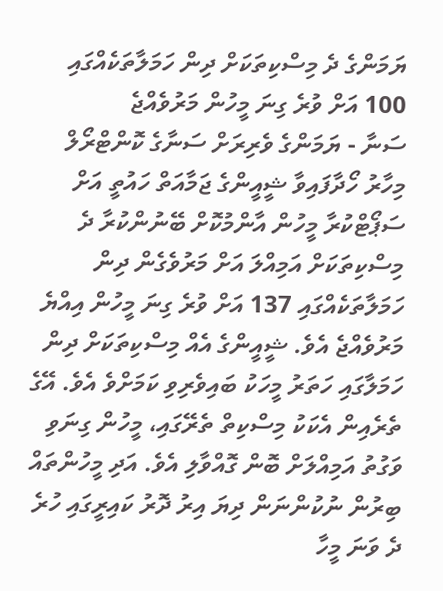ޔަމަންގެ ދެ މިސްކިތަކަށް ދިން ހަމަލާތަކެއްގައި 100 އަށް ވުރެ ގިނަ މީހުން މަރުވެއްޖެ
ސަނާ - ޔަމަންގެ ވެރިރަށް ސަނާގެ ކޮންޓްރޯލް މިހާރު ހޯދާފައިވާ ޝީއީންގެ ޖަމާއަތް ހައުތީ އަށް ސަޕޯޓްކުރާ މީހުން އާންމުކޮށް ބޭނުންކުރާ ދެ މިސްކިތަކަށް އަމިއްލަ އަށް މަރުވެގެން ދިން ހަމަލާތަކެއްގައި 137 އަށް ވުރެ ގިނަ މީހުން އިއްޔެ މަރުވެއްޖެ އެވެ. ޝީއީންގެ އެއް މިސްކިތަކަށް ދިން ހަމަލާގައި ހަތަރު މީހަކު ބައިވެރިވި ކަމަށްވެ އެވެ. އޭގެ ތެރެއިން އެކަކު މިސްކިތް ތެރޭގައި، މީހުން ގިނަވި ވަގުތު އަމިއްލަށް ބޮން ގޮއްވާލި އެވެ. އަދި މީހުންތައް ބިރުން ނުކުންނަން ދިޔަ އިރު ދޮރު ކައިރީގައި ހުރެ ދެ ވަނަ މީހާ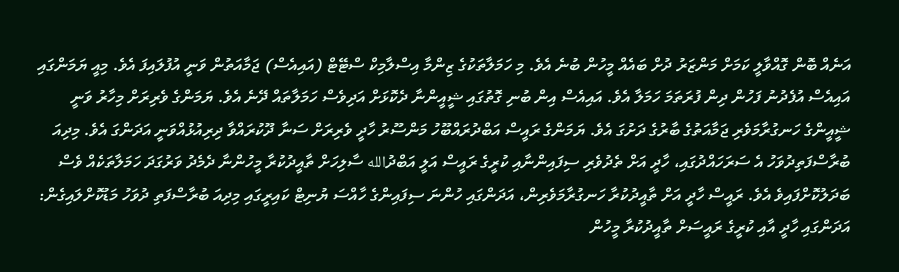އަނެއް ބޮން ގޮއްވާލީ ކަމަށް މަންޒަރު ދުށް ބައެއް މީހުން ބުނެ އެވެ. މި ހަމަލާތަކުގެ ޒިންމާ އިސްލާމިކް ސްޓޭޓް (އައިއެސް) ޖަމާއަތުން ވަނީ އުފުލައިފަ އެވެ. މިއީ ޔަމަންގައި އައިއެސް އުފެދުނު ފަހުން ދިން ފުރަތަމަ ހަމަލާ އެވެ. އައިއެސް އިން ބުނި ގޮތުގައި ޝީއީންނާ ދެކޮޅަށް އަދިވެސް ހަމަލާތައް ދޭނެ އެވެ. ޔަމަންގެ ވެރިރަށް މިހާރު ވަނީ ޝީއީންގެ ހަނގުރާމަވެރި ޖަމާއަތުގެ ބާރުގެ ދަށުގަ އެވެ. ޔަމަންގެ ރައީސް އަބްދުރައްބޫހު މަންސޫރު ހާދީ ވެރިރަށް ސަނާ ދޫކުރައްވާ ދިރިއުޅުއްވަނީ އަދަންގަ އެވެ. މިދިއަ ބުރާސްފަތިދުވަހު އެ ސަރަހައްދުގައި، ހާދީ އަށް ތެދުވެރި ސިފައިންނާއި ކުރީގެ ރައީސް އަލީ އަބްދުالله ސާލިހަށް ތާއީދުކުރާ މީހުންނާ ދެމެދު ވަރުގަދަ ހަމަލާތަކެއް ވެސް ބަދަލުކޮށްފައިވެ އެވެ. ރައީސް ހާދީ އަށް ތާއީދުކުރާ ހަނގުރާމަވެރިން، އަދަންގައި ހުންނަ ސިފައިންގެ ހާއްސަ ޔުނިޓް ކައިރީގައި މިދިއަ ބުރާސްފަތި ދުވަހު މަޑުކޮށްލައިގެން: އަދަންގައި ހާދީ އާއި ކުރީގެ ރައީސަށް ތާއީދުކުރާ މީހުން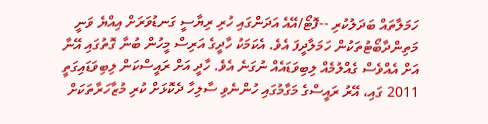ހަމަލާތައް ބަދަލުކުރި --ފޮޓޯ/އޭއެ އަދަންގައި ހުރި ރިޔާސީ ގަނޑުވަރަށް އިއްޔެ ވަނީ މަތިންދާބޯޓުތަކުން ހަމަލާދީފަ އެވެ. އެކަމަކު ހާދީގެ އަރިސް މީހުން ބުނާ ގޮތުގައި އޭނާ އަށް އެއްވެސް ގެއްލުމެއް ލިބިވަޑައެއް ނުގަނެ އެވެ. ހާދީ އަށް ރައީސްކަން ލިބިވަޑައިގަތީ 2011 ގައި، އޭރު ރައީސްގެ މަގާމުގައި ހުންނެވި ސާލިހާ ދެކޮޅަށް ކުރި މުޒާހަރާތަކަށް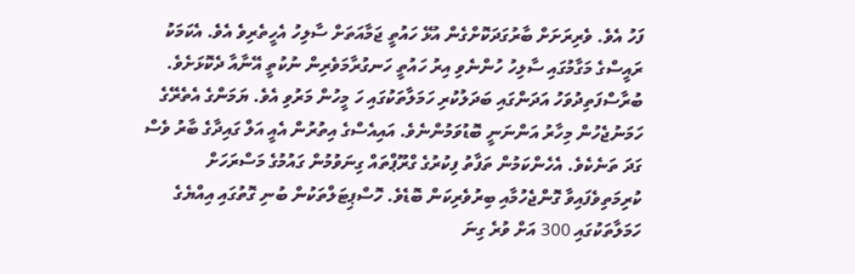ފަހު އެވެ. ވެރިރަށަށް ބާރުގަދަކޮށްގެން އުޅޭ ހައުތީ ޖަމާއަތަށް ސާލިހު އެހީތެރިވެ އެވެ. އެކަމަކު ރައީސްގެ މަގާމުގައި ސާލިހު ހުންނެވި އިރު ހައުތީ ހަނގުރާމަވެރިން ނުކުތީ އޭނާއާ ދެކޮޅަށެވެ. ބުރާސްފަތިދުވަހު އަދަންގައި ބަދަލުކުރި ހަމަލާތަކުގައި ހަ މީހުން މަރުވި އެވެ. ޔަމަންގެ އެތެރޭގެ ހަމަނުޖެހުން މިހާރު އަންނަނީ ބޮޑުވަމުންނެވެ. އައިއެސްގެ އިތުރުން އެއީ އަލް ގައިދާގެ ބާރު ވެސް ގަދަ ތަނެކެވެ. އެހެންކަމުން ތަފާތު ފިކުރުގެ ގްރޫޕްތައް ގިނަވުމުން ގައުމުގެ މަސްރަހަށް ކުރިމަތިވެފައިވާ ގޮންޖެހުމާއި ބިރުވެރިކަން ބޮޑެވެ. ހޮސްޕިޓަލްތަކުން ބުނި ގޮތުގައި އިއްޔެގެ ހަމަލާތަކުގައި 300 އަށް ވުރެ ގިނަ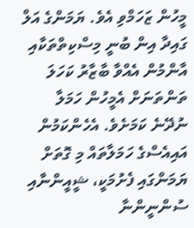މީހުން ޒަހަމްވި އެވެ. ޔަމަންގެ އަލް ގައިދާ އިން ބުނީ މިސްކިތްތަކާއި އާންމުން އެއްވާ ބާޒާރު ކަހަލަ ތަންތަނަށް އެމީހުން ހަމަލާ ނުދޭނެ ކަމަށެވެ. އެހެންކަމުން އައިއެސްގެ ހަމަލާތައް މި ގޮތަށް ޔަމަންގައި ފެށުމަކީ، ޝީއީންނާއި ސުންނީންނާ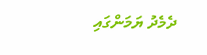ދެމެދު ޔަމަންގައި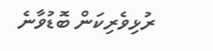ރުޅިވެރިކަން ބޮޑުވާނެ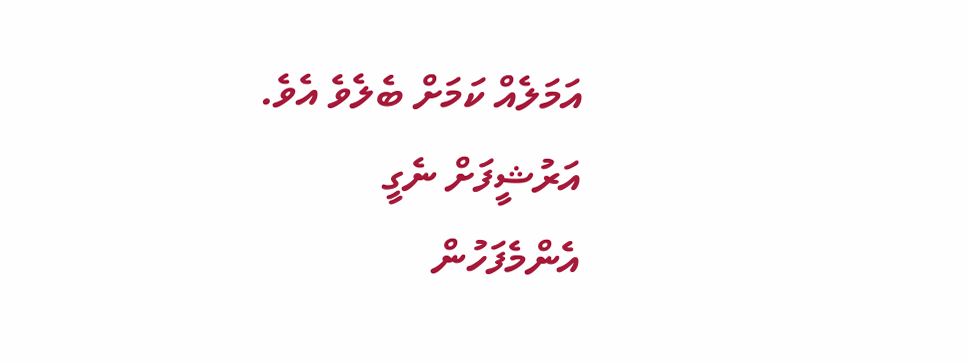އަމަލެއް ކަމަށް ބެލެވެ އެވެ.
އަރުޝީފަށް ނެގީ
އެންމެފަހުން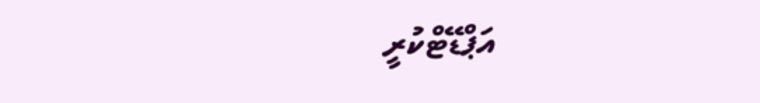އަޕްޑޭޓްކުރީ